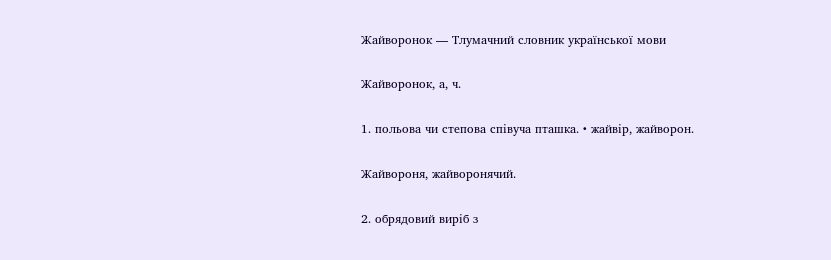Жайворонок — Тлумачний словник української мови

Жайворонок, а, ч.

1. польова чи степова співуча пташка. • жайвір, жайворон.

Жайвороня, жайворонячий.

2. обрядовий виріб з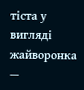тіста у вигляді жайворонка —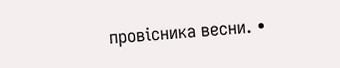провісника весни. •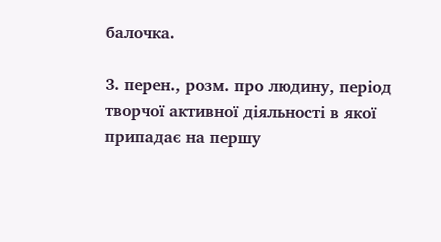балочка.

3. перен., розм. про людину, період творчої активної діяльності в якої припадає на першу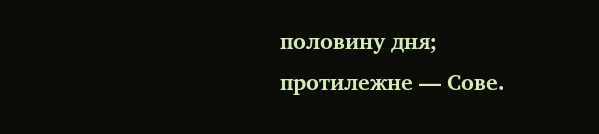половину дня; протилежне — Сове.